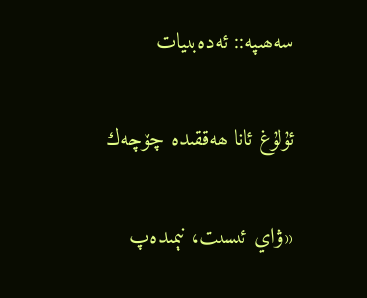سەھىپە:: ئەدەبىيات

ئۇلۇغ ئانا ھەققىدە چۆچەك

«ۋاي ئىسىت، نېمىدەپ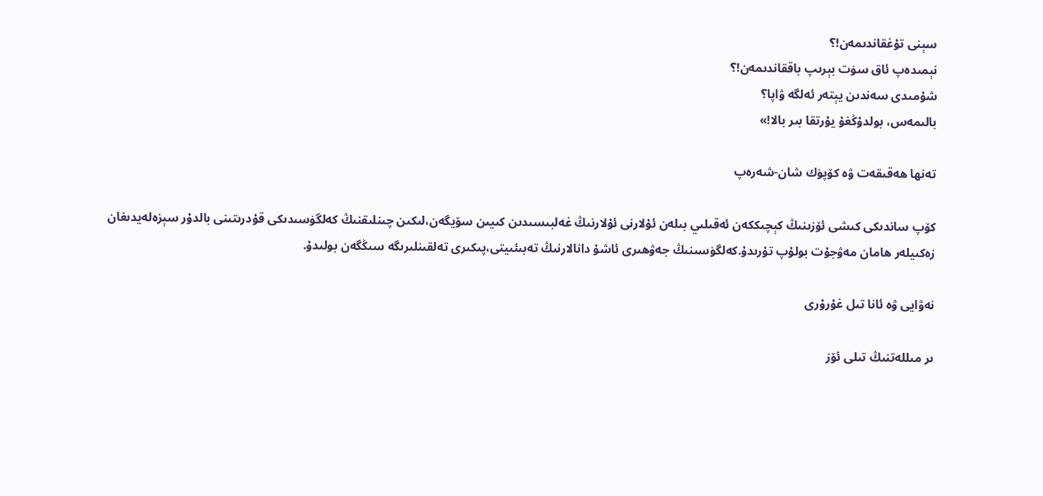سېنى تۇغقاندىمەن!؟
نېمىدەپ ئاق سۈت بېرىپ باققاندىمەن!؟
شۇمىدى سەندىن يېتەر ئەلگە ۋاپا؟
بالىمەس، بولدۇڭغۇ يۇرتقا بىر بالا!»

تەنھا ھەقىقەت ۋە كۆپۈك شان-شەرەپ

كۆپ ساندىكى كىشى ئۆزىنىڭ كېچىككەن ئەقىلىي بىلەن ئۇلارنى ئۇلارنىڭ غەلبىسىدىن كىيىن سۆيگەن،لىكىن چىنلىقنىڭ كەلگۈسىدىكى قۇدرىتىنى بالدۇر سېزەلەيدىغان زەكىيلەر ھامان مەۋجۇت بولۇپ تۇرىدۇ.كەلگۈسىنىڭ جەۋھىرى ئاشۇ دانالارنىڭ تەبىئىيتى،پىكىرى تەلقىنلىرىگە سىڭگەن بولىدۇ.

نەۋايى ۋە ئانا تىل غۇرۇرى

ىر مىللەتنىڭ تىلى ئۆز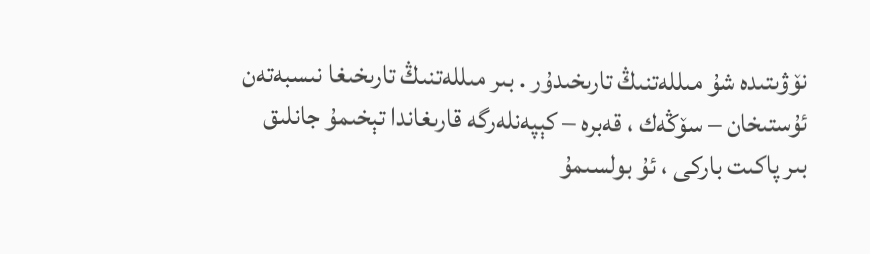نۆۋىتىدە شۇ مىللەتنىڭ تارىخىدۇر . بىر مىللەتنىڭ تارىخىغا نىسبەتەن ئۇستىخان – سۆڭەك ، قەبرە – كېپەنلەرگە قارىغاندا تېخىمۇ جانلىق بىر پاكىت باركى ، ئۇ بولسىمۇ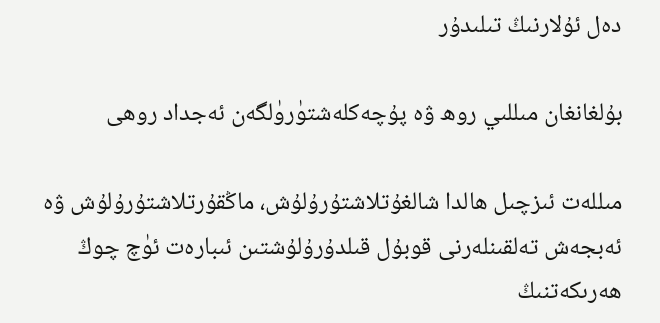دەل ئۇلارنىڭ تىلىدۇر

بۇلغانغان مىللىي روھ ۋە پۇچەكلەشتۈرۈلگەن ئەجداد روھى

مىللەت ئىزچىل ھالدا شالغۇتلاشتۇرۇلۇش، ماڭقۇرتلاشتۇرۇلۇش ۋە ئەبجەش تەلقىنلەرنى قوبۇل قىلدۇرۇلۇشتىن ئىبارەت ئۈچ چوڭ ھەرىكەتنىڭ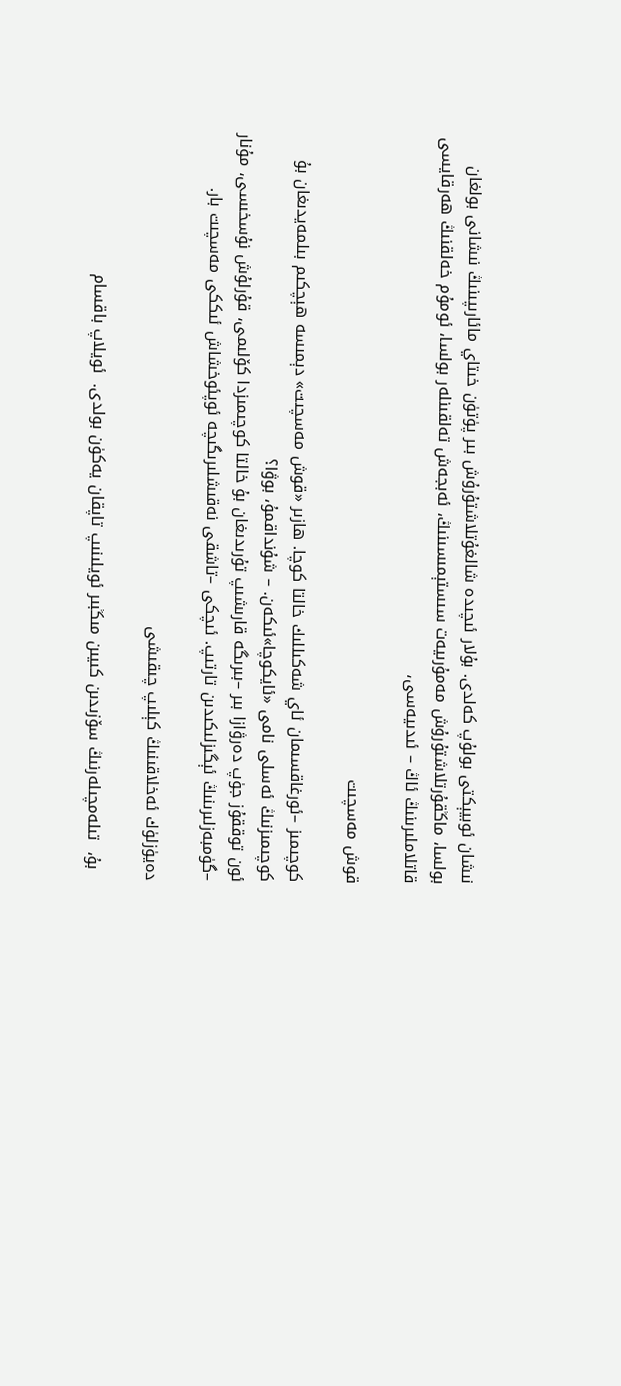نىشان ئوبيېكتى بولۇپ كەلدى. بۇلار ئىچىدە شالغۇتلاشتۇرۇش بىر پۈتۈن خىتاي مائارىپىنىڭ نىشانى بولغان بولسا، ماڭقۇرتلاشتۇرۇش مەمۇرىيەت سىستېمىسىنىڭ، ئەبجەش تەلقىنلەر بولسا، ئومۇم خەلقنىڭ ھەرقايسى قاتلاملىرىنىڭ ئاڭ – ئىدىيەسى،

قوش مەسچىت

كوچىمىز –ئورغاقسىمان ئاي شەكىللىك خالتا كوچا. ھازىر «قوش مەسچىت» دېمىسە ھېچكىم بىلمەيدىغان بۇ كوچىمىزنىڭ ئەسلى نامى «ئايكوچا»ئىكەن. – شۇنداقمۇ، بوۋا؟
ئون توققۇز جۈپ دەرۋازا بىر –بىرىگە قارىشىپ تۇرىدىغان بۇ خالتا كوچىمىزدا كۆلىمى، قۇرلۇش نۇسخىسى، مۇنار –گۈمبەزلىرىنىڭ ئېگىزلىكىدىن تارتىپ. ئىچكى –تاشقى نەقىشلىرىگىچە ئوپئوخشاش ئىككى مەسچىت بار.

دەيۈزلۈك ئەخلاقىنىڭ كېلىپ چىقىشى

  بۇ،  تىلەمچىلەرنىڭ سۆزىدىن كىيىن مىڭبىر ئويلىنىپ تاپقان يەكۈن بولدى.  ئويلاپ باقسام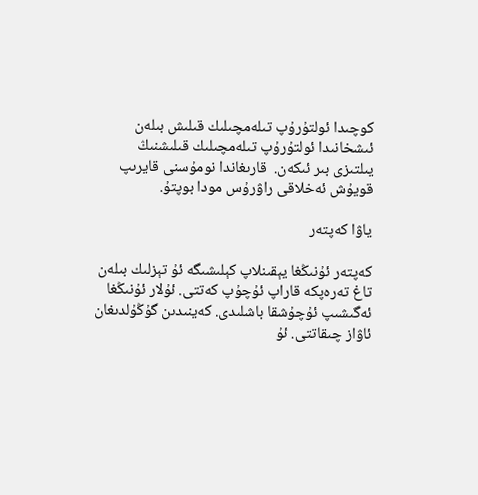كوچىدا ئولتۇرۇپ تىلەمچىلىك قىلىش بىلەن ئىشخانىدا ئولتۇرۇپ تىلەمچىلىك قىلىشنىڭ يىلتىزى بىر ئىكەن.  قارىغاندا نومۇسنى قايرىپ قويۇش ئەخلاقى راۋرۇس مودا بوپتۇ.

ياۋا كەپتەر

كەپتەر ئۇنىڭغا يېقىنلاپ كېلىشىگە ئۇ تېزلىك بىلەن تاغ تەرەپكە قاراپ ئۇچۇپ كەتتى. ئۇلار ئۇنىڭغا ئەگىشىپ ئۇچۇشقا باشلىدى. كەينىدىن گۇڭۇلدىغان ئاۋاز چىقاتتى. ئۇ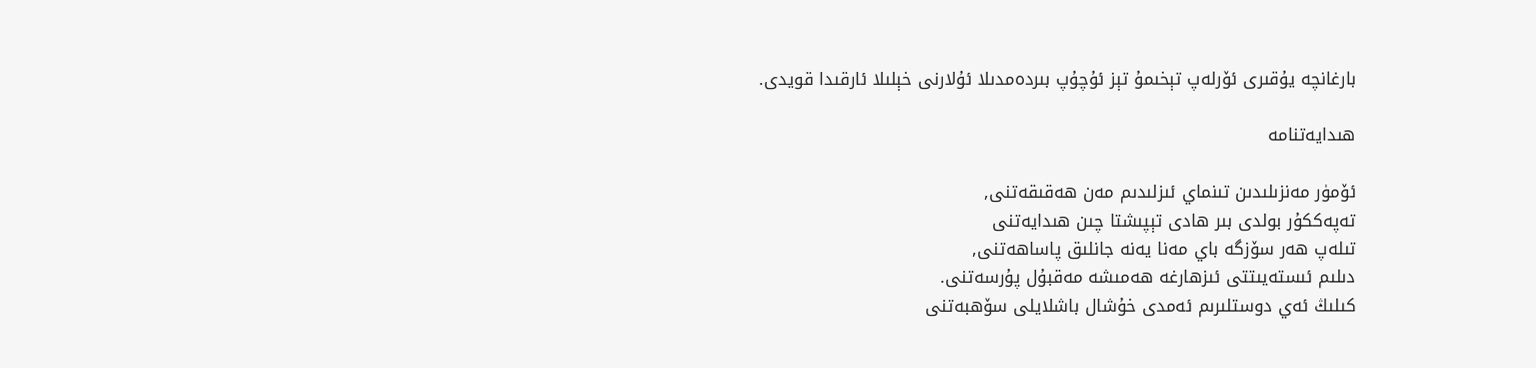بارغانچە يۇقىرى ئۆرلەپ تېخىمۇ تېز ئۇچۇپ بىردەمدىلا ئۇلارنى خېلىلا ئارقىدا قويدى.

ھىدايەتنامە

ئۆمۈر مەنزىلىدىن تىنماي ئىزلىدىم مەن ھەقىقەتنى,
تەپەككۇر بولدى بىر ھادى تېپىشتا چىن ھىدايەتنى
تىلەپ ھەر سۆزگە باي مەنا يەنە جانلىق پاساھەتنى,
دىلىم ئىستەيىتتى ئىزھارغە ھەمىشە مەقبۇل پۇرسەتنى.
كىلىڭ ئەي دوستلىرىم ئەمدى خۇشال باشلايلى سۆھبەتنى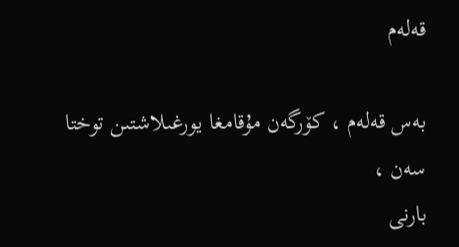قەلەم

بەس قەلەم ، كۆرگەن مۇقامغا يورغىلاشتىن توختا سەن ،
بارنى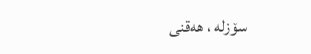سۆزلە ، ھەقنى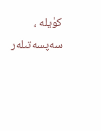كۈيلە ، سەپسەتىلەر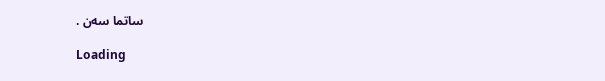ساتما سەن .

Loading